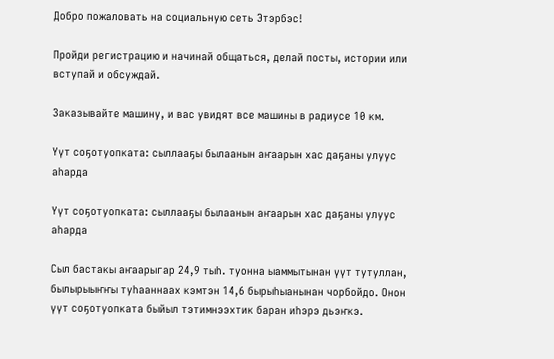Добро пожаловать на социальную сеть Этэрбэс!

Пройди регистрацию и начинай общаться, делай посты, истории или вступай и обсуждай.

Заказывайте машину, и вас увидят все машины в радиусе 10 км.

Үүт соҕотуопката: сыллааҕы былаанын аҥаарын хас даҕаны улуус аһарда

Үүт соҕотуопката: сыллааҕы былаанын аҥаарын хас даҕаны улуус аһарда

Сыл бастакы аҥаарыгар 24,9 тыһ. туонна ыаммытынан үүт тутуллан, былырыыҥҥы туһааннаах кэмтэн 14,6 бырыһыанынан чорбойдо. Онон үүт соҕотуопката быйыл тэтимнээхтик баран иһэрэ дьэҥкэ.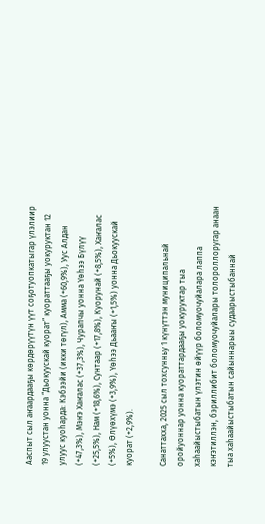Ааспыт сыл аҥаардааҕы көрдөрүүтүн үүт соҕотуопкатыгар үлэлиир 19 улуустан уонна “Дьокуускай куорат” куораттааҕы уокуруктан 12 улуус куоһарда: Кэбээйи (икки төгүл), Амма (+60,9%), Уус Алдан (+47,3%), Мэҥэ Хаҥалас (+37,3%), Чурапчы уонна Үөһээ Бүлүү (+25,5%), Нам (+18,6%), Сунтаар (+17,8%), Куорунай (+8,5%), Хаҥалас (+5%), Өлүөхүмэ (+3,9%), Үөһээ Дьааҥы (+1,5%) уонна Дьокуускай куорат (+2,9%).

Санаттахха, 2025 сыл тохсунньу 1 күнүттэн муниципальнай оройуоннар уонна куораттардааҕы уокуруктар тыа хаһаайыстыбатын үлэтин өйүүр боломуочуйалара лаппа кэҥэтиллэн, бэриллибит боломуочуйалары толороллоругар анаан тыа хаһаайыстыбатын сайыннарыы судаарыстыбаннай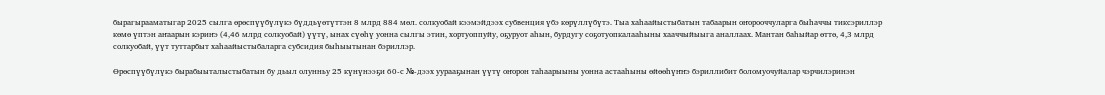бырагырааматыгар 2025 сылга өрөспүүбүлүкэ бүддьүөтүттэн 8 млрд 884 мөл. солкуобай кээмэйдээх субвенция үбэ көрүллүбүтэ. Тыа хаһаайыстыбатын табаарын оҥорооччуларга быһаччы тиксэриллэр көмө үптэн аҥаарын кэриҥэ (4,46 млрд солкуобай) үүтү, ынах сүөһү уонна сылгы этин, хортуоппуйу, оҕуруот аһын, бурдугу соҕотуопкалааһыны хааччыйыыга аналлаах. Мантан баһыйар өттө, 4,3 млрд солкуобай, үүт туттарбыт хаһаайыстыбаларга субсидия быһыытынан бэриллэр.

Өрөспүүбүлүкэ бырабыыталыстыбатын бу дьыл олунньу 25 күнүнээҕи 60-с №-дээх уурааҕынан үүтү оҥорон таһаарыыны уонна астааһыны өйөөһүҥҥэ бэриллибит боломуочуйалар чэрчилэринэн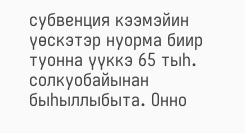субвенция кээмэйин үөскэтэр нуорма биир туонна үүккэ 65 тыһ. солкуобайынан быһыллыбыта. Онно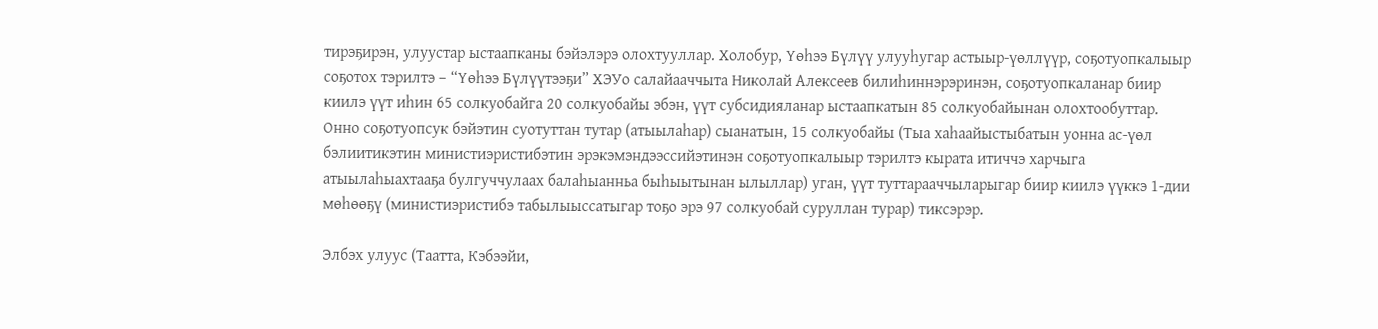тирэҕирэн, улуустар ыстаапканы бэйэлэрэ олохтууллар. Холобур, Үөһээ Бүлүү улууһугар астыыр-үөллүүр, соҕотуопкалыыр соҕотох тэрилтэ – “Үөһээ Бүлүүтээҕи” ХЭУо салайааччыта Николай Алексеев билиһиннэрэринэн, соҕотуопкаланар биир киилэ үүт иһин 65 солкуобайга 20 солкуобайы эбэн, үүт субсидияланар ыстаапкатын 85 солкуобайынан олохтообуттар. Онно соҕотуопсук бэйэтин суотуттан тутар (атыылаһар) сыанатын, 15 солкуобайы (Тыа хаһаайыстыбатын уонна ас-үөл бэлиитикэтин министиэристибэтин эрэкэмэндээссийэтинэн соҕотуопкалыыр тэрилтэ кырата итиччэ харчыга атыылаһыахтааҕа булгуччулаах балаһыанньа быһыытынан ылыллар) уган, үүт туттарааччыларыгар биир киилэ үүккэ 1-дии мөһөөҕү (министиэристибэ табылыыссатыгар тоҕо эрэ 97 солкуобай суруллан турар) тиксэрэр.

Элбэх улуус (Таатта, Кэбээйи,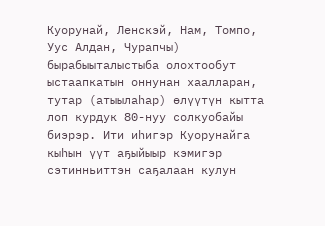Куорунай, Ленскэй, Нам, Томпо, Уус Алдан, Чурапчы) бырабыыталыстыба олохтообут ыстаапкатын оннунан хаалларан, тутар (атыылаһар) өлүүтүн кытта лоп курдук 80-нуу солкуобайы биэрэр. Ити иһигэр Куорунайга кыһын үүт аҕыйыыр кэмигэр сэтинньиттэн саҕалаан кулун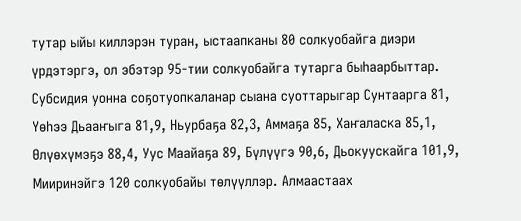тутар ыйы киллэрэн туран, ыстаапканы 80 солкуобайга диэри үрдэтэргэ, ол эбэтэр 95-тии солкуобайга тутарга быһаарбыттар. Субсидия уонна соҕотуопкаланар сыана суоттарыгар Сунтаарга 81, Үөһээ Дьааҥыга 81,9, Ньурбаҕа 82,3, Аммаҕа 85, Хаҥаласка 85,1, Өлүөхүмэҕэ 88,4, Уус Маайаҕа 89, Бүлүүгэ 90,6, Дьокуускайга 101,9, Мииринэйгэ 120 солкуобайы төлүүллэр. Алмаастаах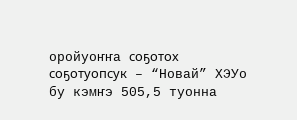оройуоҥҥа соҕотох соҕотуопсук – “Новай” ХЭУо бу кэмҥэ 505,5 туонна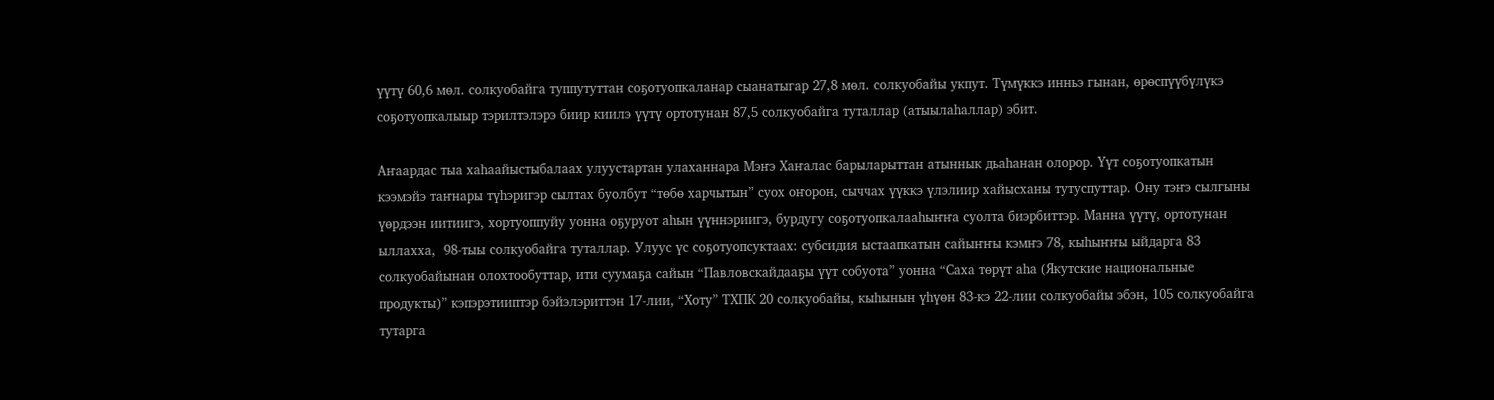үүтү 60,6 мөл. солкуобайга туппутуттан соҕотуопкаланар сыанатыгар 27,8 мөл. солкуобайы укпут. Түмүккэ инньэ гынан, өрөспүүбүлүкэ соҕотуопкалыыр тэрилтэлэрэ биир киилэ үүтү ортотунан 87,5 солкуобайга туталлар (атыылаһаллар) эбит.

Аҥаардас тыа хаһаайыстыбалаах улуустартан улаханнара Мэҥэ Хаҥалас барыларыттан атыннык дьаһанан олорор. Үүт соҕотуопкатын кээмэйэ таҥнары түһэригэр сылтах буолбут “төбө харчытын” суох оҥорон, сыччах үүккэ үлэлиир хайысханы тутуспуттар. Ону тэҥэ сылгыны үөрдээн иитиигэ, хортуоппуйу уонна оҕуруот аһын үүннэриигэ, бурдугу соҕотуопкалааһыҥҥа суолта биэрбиттэр. Манна үүтү, ортотунан ыллахха,  98-тыы солкуобайга туталлар. Улуус үс соҕотуопсуктаах: субсидия ыстаапкатын сайыҥҥы кэмҥэ 78, кыһыҥҥы ыйдарга 83 солкуобайынан олохтообуттар, ити суумаҕа сайын “Павловскайдааҕы үүт собуота” уонна “Саха төрүт аһа (Якутские национальные продукты)” кэпэрэтииптэр бэйэлэриттэн 17-лии, “Хоту” ТХПК 20 солкуобайы, кыһынын үһүөн 83-кэ 22-лии солкуобайы эбэн, 105 солкуобайга тутарга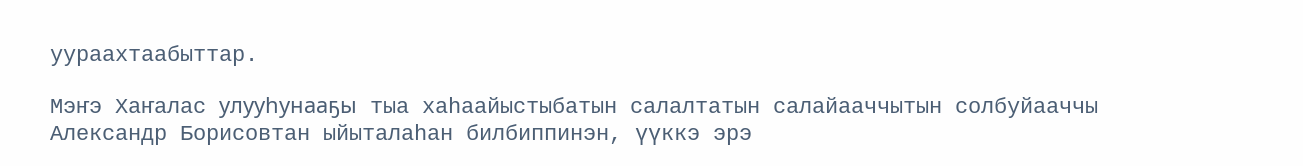уураахтаабыттар.

Мэҥэ Хаҥалас улууһунааҕы тыа хаһаайыстыбатын салалтатын салайааччытын солбуйааччы Александр Борисовтан ыйыталаһан билбиппинэн, үүккэ эрэ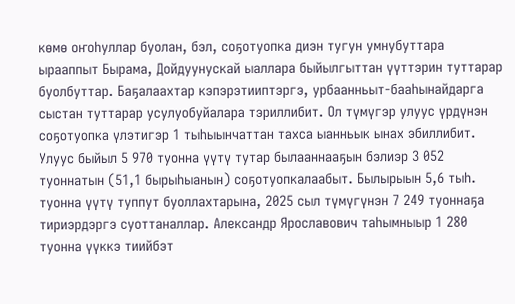көмө оҥоһуллар буолан, бэл, соҕотуопка диэн тугун умнубуттара ырааппыт Бырама, Дойдуунускай ыаллара быйылгыттан үүттэрин туттарар буолбуттар. Баҕалаахтар кэпэрэтииптэргэ, урбаанньыт-бааһынайдарга сыстан туттарар усулуобуйалара тэриллибит. Ол түмүгэр улуус үрдүнэн соҕотуопка үлэтигэр 1 тыһыынчаттан тахса ыанньык ынах эбиллибит. Улуус быйыл 5 970 туонна үүтү тутар былааннааҕын бэлиэр 3 052 туоннатын (51,1 бырыһыанын) соҕотуопкалаабыт. Былырыын 5,6 тыһ. туонна үүтү туппут буоллахтарына, 2025 сыл түмүгүнэн 7 249 туоннаҕа тириэрдэргэ суоттаналлар. Александр Ярославович таһымныыр 1 280 туонна үүккэ тиийбэт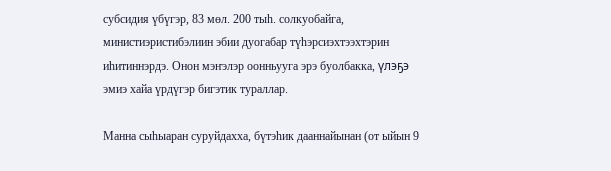субсидия үбүгэр, 83 мөл. 200 тыһ. солкуобайга, министиэристибэлиин эбии дуогабар түһэрсиэхтээхтэрин иһитиннэрдэ. Онон мэҥэлэр оонньууга эрэ буолбакка, үлэҕэ эмиэ хайа үрдүгэр бигэтик тураллар.

Манна сыһыаран суруйдахха, бүтэһик дааннайынан (от ыйын 9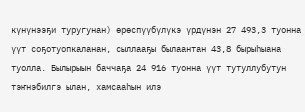күнүнээҕи туругунан) өрөспүүбүлүкэ үрдүнэн 27 493,3 туонна үүт соҕотуопкаланан, сыллааҕы былаантан 43,8 бырыһыана туолла. Былырыын баччаҕа 24 916 туонна үүт тутуллубутун тэҥнэбилгэ ылан, хамсааһын илэ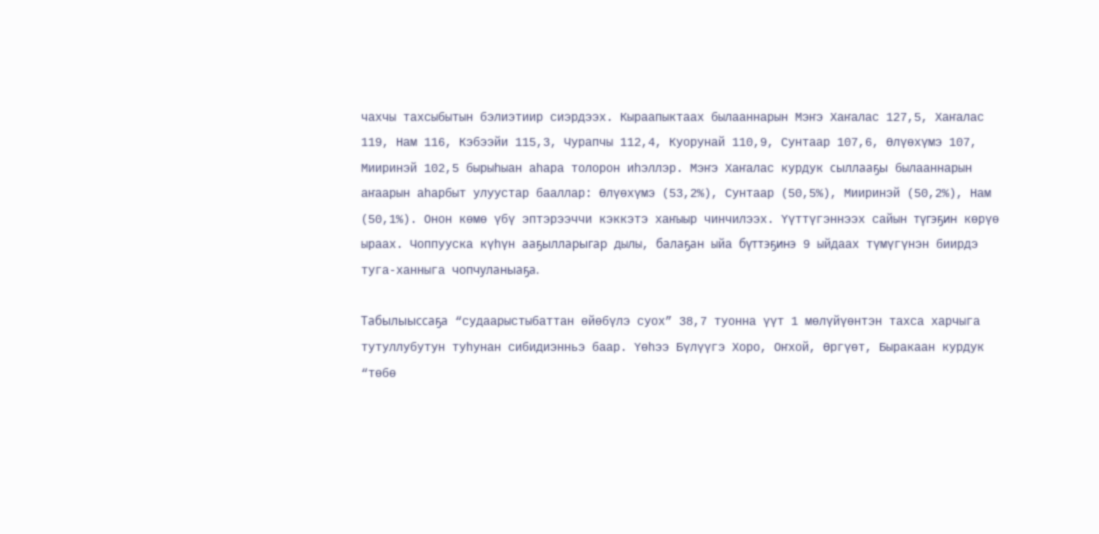чахчы тахсыбытын бэлиэтиир сиэрдээх. Кыраапыктаах былааннарын Мэҥэ Хаҥалас 127,5, Хаҥалас 119, Нам 116, Кэбээйи 115,3, Чурапчы 112,4, Куорунай 110,9, Сунтаар 107,6, Өлүөхүмэ 107, Мииринэй 102,5 бырыһыан аһара толорон иһэллэр. Мэҥэ Хаҥалас курдук сыллааҕы былааннарын аҥаарын аһарбыт улуустар бааллар: Өлүөхүмэ (53,2%), Сунтаар (50,5%), Мииринэй (50,2%), Нам (50,1%). Онон көмө үбү эптэрээччи кэккэтэ хаҥыыр чинчилээх. Үүттүгэннээх сайын түгэҕин көрүө ыраах. Чоппууска күһүн ааҕылларыгар дылы, балаҕан ыйа бүттэҕинэ 9 ыйдаах түмүгүнэн биирдэ туга-ханныга чопчуланыаҕа.

Табылыыссаҕа “судаарыстыбаттан өйөбүлэ суох” 38,7 туонна үүт 1 мөлүйүөнтэн тахса харчыга тутуллубутун туһунан сибидиэнньэ баар. Үөһээ Бүлүүгэ Хоро, Оҥхой, Өргүөт, Быракаан курдук “төбө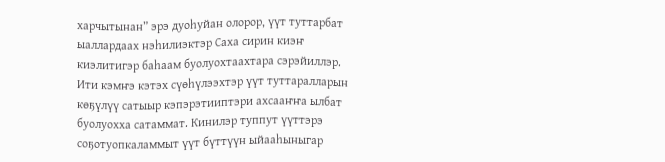харчытынан” эрэ дуоһуйан олорор, үүт туттарбат ыаллардаах нэһилиэктэр Саха сирин киэҥ киэлитигэр баһаам буолуохтаахтара сэрэйиллэр. Ити кэмҥэ кэтэх сүөһүлээхтэр үүт туттаралларын көҕүлүү сатыыр кэпэрэтииптэри ахсааҥҥа ылбат буолуохха сатаммат. Кинилэр туппут үүттэрэ соҕотуопкаламмыт үүт бүттүүн ыйааһыныгар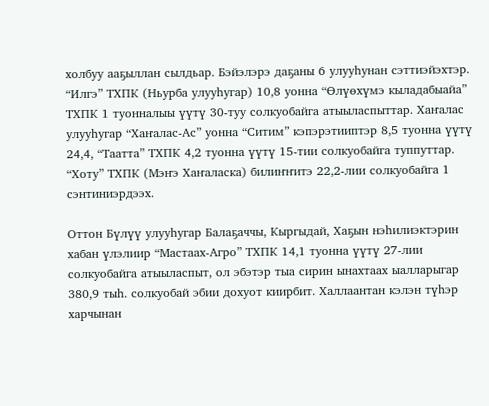холбуу ааҕыллан сылдьар. Бэйэлэрэ даҕаны 6 улууһунан сэттиэйэхтэр. “Илгэ” ТХПК (Ньурба улууһугар) 10,8 уонна “Өлүөхүмэ кыладабыайа” ТХПК 1 туонналыы үүтү 30-туу солкуобайга атыыласпыттар. Хаҥалас улууһугар “Хаҥалас-Ас” уонна “Ситим” кэпэрэтииптэр 8,5 туонна үүтү 24,4, “Таатта” ТХПК 4,2 туонна үүтү 15-тии солкуобайга туппуттар. “Хоту” ТХПК (Мэҥэ Хаҥаласка) билиҥҥитэ 22,2-лии солкуобайга 1 сэнтиниэрдээх.

Оттон Бүлүү улууһугар Балаҕаччы, Кыргыдай, Хаҕын нэһилиэктэрин хабан үлэлиир “Мастаах-Агро” ТХПК 14,1 туонна үүтү 27-лии солкуобайга атыыласпыт, ол эбэтэр тыа сирин ынахтаах ыалларыгар 380,9 тыһ. солкуобай эбии дохуот киирбит. Халлаантан кэлэн түһэр харчынан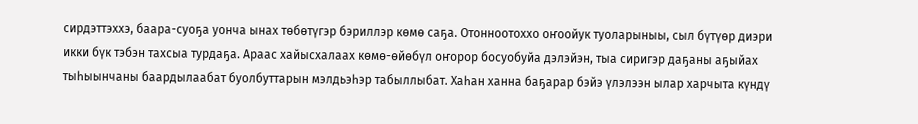сирдэттэххэ, баара-суоҕа уонча ынах төбөтүгэр бэриллэр көмө саҕа. Отонноотоххо оҥоойук туоларыныы, сыл бүтүөр диэри икки бүк тэбэн тахсыа турдаҕа. Араас хайысхалаах көмө-өйөбүл оҥорор босуобуйа дэлэйэн, тыа сиригэр даҕаны аҕыйах тыһыынчаны баардылаабат буолбуттарын мэлдьэһэр табыллыбат. Хаһан ханна баҕарар бэйэ үлэлээн ылар харчыта күндү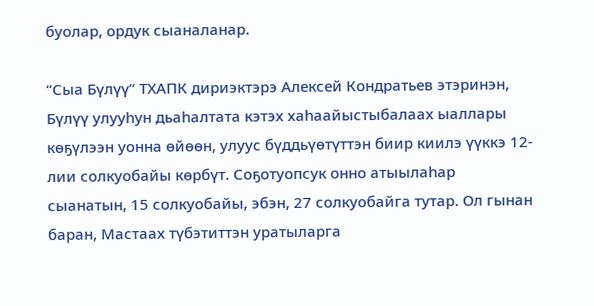буолар, ордук сыаналанар.

“Сыа Бүлүү” ТХАПК дириэктэрэ Алексей Кондратьев этэринэн, Бүлүү улууһун дьаһалтата кэтэх хаһаайыстыбалаах ыаллары көҕүлээн уонна өйөөн, улуус бүддьүөтүттэн биир киилэ үүккэ 12-лии солкуобайы көрбүт. Соҕотуопсук онно атыылаһар сыанатын, 15 солкуобайы, эбэн, 27 солкуобайга тутар. Ол гынан баран, Мастаах түбэтиттэн уратыларга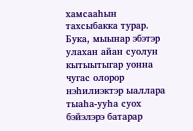хамсааһын тахсыбакка турар. Бука, мыынар эбэтэр улахан айан суолун кытыытыгар уонна чугас олорор нэһилиэктэр ыаллара тыаһа-ууһа суох бэйэлэрэ батарар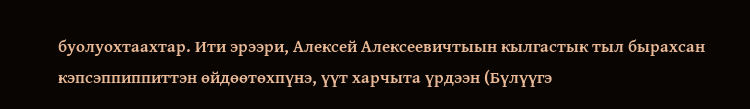буолуохтаахтар. Ити эрээри, Алексей Алексеевичтыын кылгастык тыл бырахсан кэпсэппиппиттэн өйдөөтөхпүнэ, үүт харчыта үрдээн (Бүлүүгэ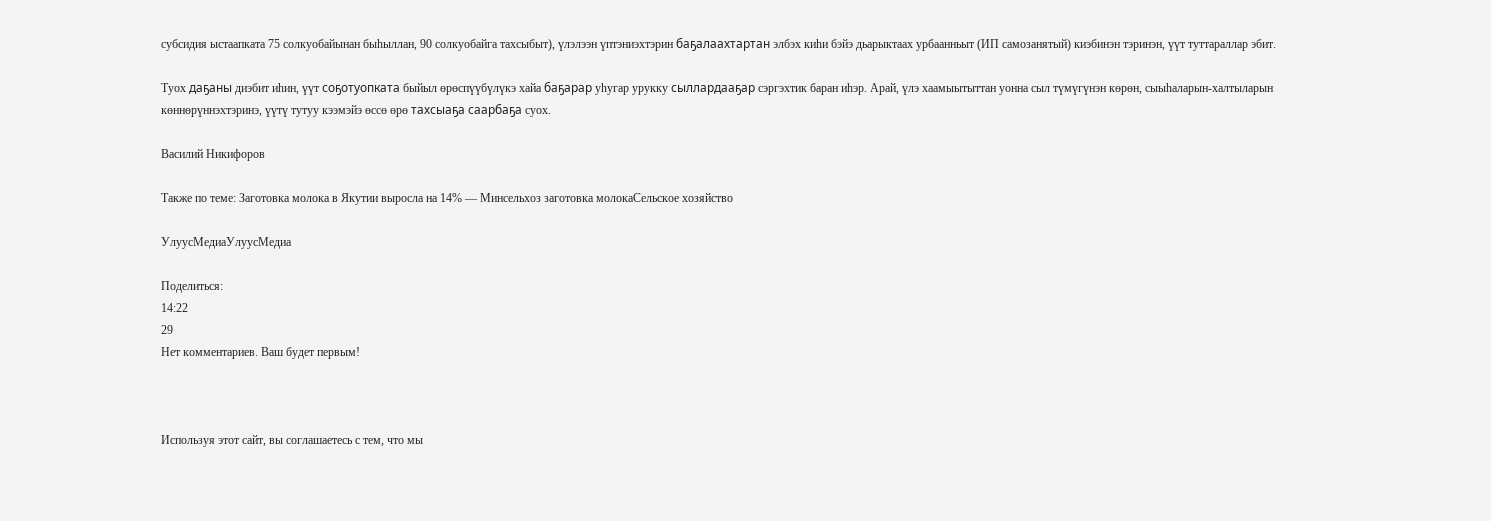субсидия ыстаапката 75 солкуобайынан быһыллан, 90 солкуобайга тахсыбыт), үлэлээн үптэниэхтэрин баҕалаахтартан элбэх киһи бэйэ дьарыктаах урбаанньыт (ИП самозанятый) киэбинэн тэринэн, үүт туттараллар эбит.

Туох даҕаны диэбит иһин, үүт соҕотуопката быйыл өрөспүүбүлүкэ хайа баҕарар уһугар урукку сыллардааҕар сэргэхтик баран иһэр. Арай, үлэ хаамыытыттан уонна сыл түмүгүнэн көрөн, сыыһаларын-халтыларын көннөрүннэхтэринэ, үүтү тутуу кээмэйэ өссө өрө тахсыаҕа саарбаҕа суох.

Василий Никифоров

Также по теме: Заготовка молока в Якутии выросла на 14% — Минсельхоз заготовка молокаСельское хозяйство

УлуусМедиаУлуусМедиа

Поделиться:
14:22
29
Нет комментариев. Ваш будет первым!



Используя этот сайт, вы соглашаетесь с тем, что мы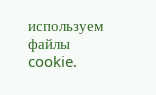используем файлы cookie.